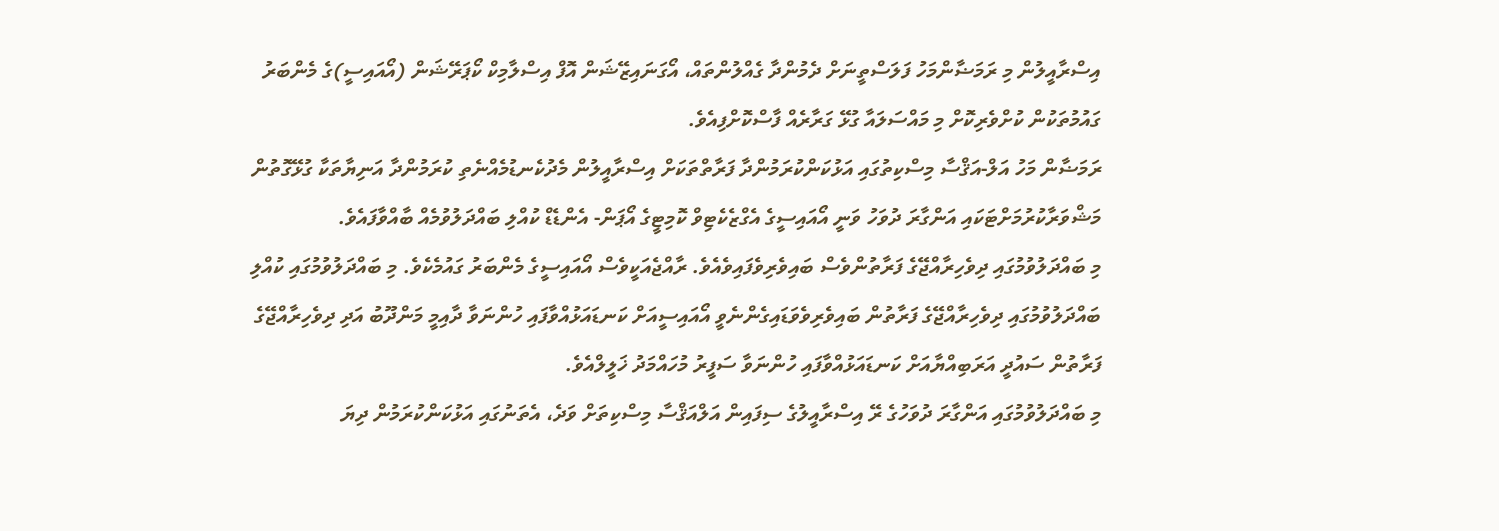އިސްރާއީލުން މި ރަމަޟާންމަހު ފަލަސްތީނަށް ދެމުންދާ ގެއްލުންތައް، އޯގަނައިޒޭޝަން އޮފް އިސްލާމިކް ކޯޕަރޭޝަން (އޯއައިސީ)ގެ މެންބަރު ގައުމުތަކުން ކުށްވެރިކޮށް މި މައްސަލައާ ގުޅޭ ގަރާރެއް ފާސްކޮށްފިއެވެ.
ރަމަޟާން މަހު އަލް-އަޤްސާ މިސްކިތުގައި އަޅުކަންކުރަމުންދާ ފަރާތްތަކަށް އިސްރާއީލުން މެދުކެނޑުމެއްނެތި ކުރަމުންދާ އަނިޔާތަކާ ގުޅޭގޮތުން މަޝްވަރާކުރުމަށްޓަކައި އަންގާރަ ދުވަހު ވަނީ އޯއައިސީގެ އެގްޒެކެޓިވް ކޮމިޓީގެ އޯޕަން- އެންޑެޑް ކުއްލި ބައްދަލުވުމެއް ބާއްވާފައެވެ.
މި ބައްދަލުވުމުގައި ދިވެހިރާއްޖޭގެ ފަރާތުންވެސް ބައިވެރިވެފައިވެއެވެ. ރާއްޖެއަކީވެސް އޯއައިސީގެ މެންބަރު ގައުމެކެވެ. މި ބައްދަލުވުމުގައި ކުއްލި ބައްދަލުވުމުގައި ދިވެހިރާއްޖޭގެ ފަރާތުން ބައިވެރިވެވަޑައިގެންނެވީ އޯއައިސީއަށް ކަނޑައަޅުއްވާފައި ހުންނަވާ ދާއިމީ މަންދޫބު އަދި ދިވެހިރާއްޖޭގެ ފަރާތުން ސައުދީ އަރަބިއްޔާއަށް ކަނޑައަޅުއްވާފައި ހުންނަވާ ސަފީރު މުހައްމަދު ޚަލީލްއެވެ.
މި ބައްދަލުވުމުގައި އަންގާރަ ދުވަހުގެ ރޭ އިސްރާއީލުގެ ސިފައިން އަލްއަޤްސާ މިސްކިތަށް ވަދެ، އެތަނުގައި އަޅުކަންކުރަމުން ދިޔަ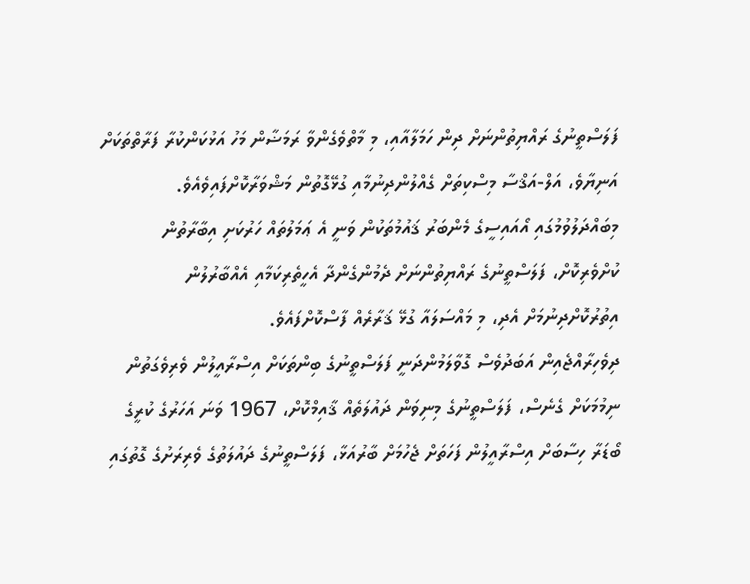ފަލަސްތީނުގެ ރައްޔިތުންނަށް ދިން ހަމަލާއާއި، މި މާތްވެގެންވާ ރަމަޟާން މަހު އަޅުކަންކުރާ ފަރާތްތަކަށް އަނިޔާވެ، އަލް-އަޤްސާ މިސްކިތަށް ގެއްލުންދިނުމާއި ގުޅޭގޮތުން މަޝްވަރާކޮށްފައިވެއެވެ.
މިބައްދަލުވުމުގައި އޯއައިސީގެ މެންބަރު ޤައުމުތަކުން ވަނީ އެ ޢަމަލުތައް ހަރުކަށި އިބާރާތުން ކުށްވެރިކޮށް، ފަލަސްތީނުގެ ރައްޔިތުންނަށް ދެމުންގެންދާ އެހީތެރިކަމާއި އެއްބާރުލުން އިތުރުކޮށްދިނުމަށް އެދި، މި މައްސަލައާ ގުޅޭ ޤަރާރެއް ފާސްކޮށްފައެވެ.
ދިވެހިރާއްޖެއިން އަބަދުވެސް ގޮވާލަމުންދަނީ ފަލަސްތީނުގެ ބިންތަކަށް އިސްރާއީލުން ވެރިވެގަތުން ނިމުމަކަށް ގެނެސް، ފަލަސްތީނުގެ މިނިވަން ދައުލަތެއް ޤާއިމްކޮށް، 1967 ވަނަ އަހަރުގެ ކުރީގެ ބޯޑަރާ ހިސާބަށް އިސްރާއީލުން ފަހަތަށް ޖެހުމަށް ބާރުއަޅާ، ފަލަސްތީނުގެ ދައުލަތުގެ ވެރިރަށުގެ ގޮތުގައި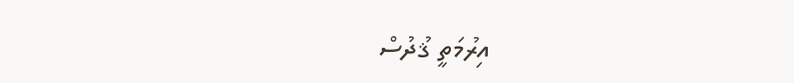އިރުމަތީ ޤުދުސް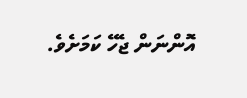އޮންނަން ޖެހޭ ކަމަށެވެ.